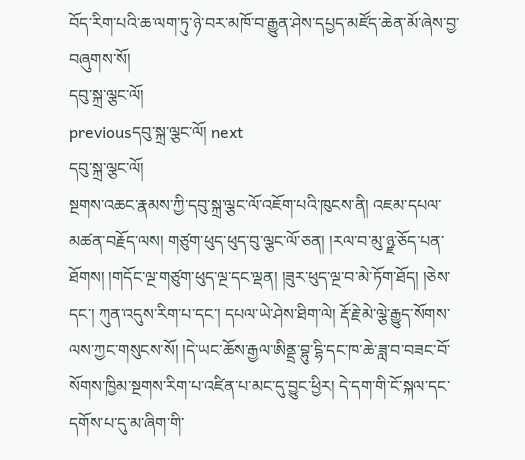བོད་རིག་པའི་ཆ་ལག་ཏུ་ཉེ་བར་མཁོ་བ་རྒྱུན་ཤེས་དཔྱད་མཛོད་ཆེན་མོ་ཞེས་བྱ་བཞུགས་སོ།
དབུ་སྐྲ་ལྕང་ལོ།
previousདབུ་སྐྲ་ལྕང་ལོ། next
དབུ་སྐྲ་ལྕང་ལོ།
སྔགས་འཆང་རྣམས་ཀྱི་དབུ་སྐྲ་ལྕང་ལོ་འཇོག་པའི་ཁུངས་ནི། འཇམ་དཔལ་མཚན་བརྗོད་ལས། གཙུག་ཕུད་ཕུད་བུ་ལྕང་ལོ་ཅན། །རལ་བ་མུ་ཉྫ་ཅོད་པན་ཐོགས། །གདོང་ལྔ་གཙུག་ཕུད་ལྔ་དང་ལྡན། །ཟུར་ཕུད་ལྔ་བ་མེ་ཏོག་ཐོད། །ཅེས་དང་། ཀུན་འདུས་རིག་པ་དང་། དཔལ་ཡེ་ཤེས་ཐིག་ལེ། རྡོ་རྗེ་མེ་ལྕེ་རྒྱུད་སོགས་ལས་ཀྱང་གསུངས་སོ། །དེ་ཡང་ཆོས་རྒྱལ་ཨིནྡྲ་བྷུ་དྷི་དང་ཁ་ཆེ་ཟླ་བ་བཟང་བོ་སོགས་ཁྱིམ་སྔགས་རིག་པ་འཛིན་པ་མང་དུ་བྱུང་ཕྱིར། དེ་དག་གི་ངོ་སྐལ་དང་དགོས་པ་དུ་མ་ཞིག་གི་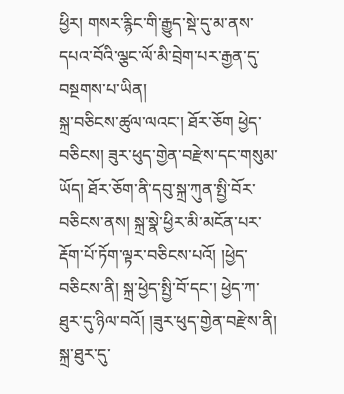ཕྱིར། གསར་རྙིང་གི་རྒྱུད་སྡེ་དུ་མ་ནས་དཔའ་བོའི་ལྕང་ལོ་མི་བྲེག་པར་རྒྱན་དུ་བསྔགས་པ་ཡིན།
སྐྲ་བཅིངས་ཚུལ་ལའང་། ཐོར་ཅོག ཕྱེད་བཅིངས། ཟུར་ཕུད་གྱེན་བརྫེས་དང་གསུམ་ཡོད། ཐོར་ཅོག་ནི་དབུ་སྐྲ་ཀུན་སྤྱི་བོར་བཅིངས་ནས། སྐྲ་སྣེ་ཕྱིར་མི་མངོན་པར་རྡོག་པོ་ཏོག་ལྟར་བཅིངས་པའོ། །ཕྱེད་བཅིངས་ནི། སྐྲ་ཕྱེད་སྤྱི་བོ་དང་། ཕྱེད་ཀ་ཐུར་དུ་ཉིལ་བའོ། །ཟུར་ཕུད་གྱེན་བརྫེས་ནི། སྐྲ་ཐུར་དུ་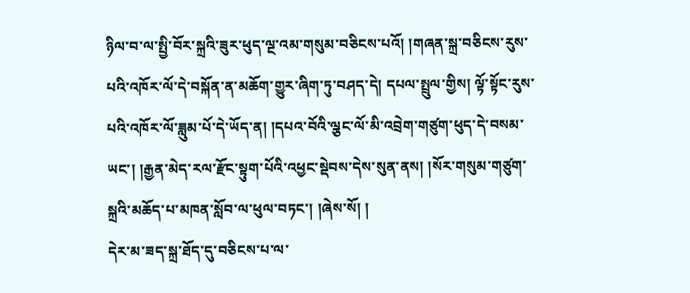ཉིལ་བ་ལ་སྤྱི་བོར་སྐྲའི་ཟུར་ཕུད་ལྔ་འམ་གསུམ་བཅིངས་པའོ། །གཞན་སྐྲ་བཅིངས་རུས་པའི་འཁོར་ལོ་དེ་བསྐོན་ན་མཆོག་གྱུར་ཞིག་ཏུ་བཤད་དེ། དཔལ་སྤྲུལ་གྱིས། ལྟོ་སྟོང་རུས་པའི་འཁོར་ལོ་ཟླུམ་པོ་དེ་ཡོད་ན། །དཔའ་བོའི་ལྕང་ལོ་མི་འབྲེག་གཙུག་ཕུད་དེ་བསམ་ཡང་། །རྒྱན་མེད་རལ་རྫོང་སྟུག་པོའི་འཕྱང་སྡེབས་དེས་སུན་ནས། །སོར་གསུམ་གཙུག་སྐྲའི་མཆོད་པ་མཁན་སློབ་ལ་ཕུལ་བཏང་། །ཞེས་སོ། །
དེར་མ་ཟད་སྐྲ་ཐོད་དུ་བཅིངས་པ་ལ་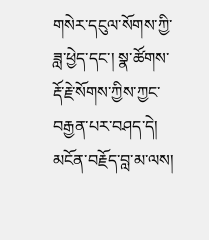གསེར་དངུལ་སོགས་ཀྱི་ཟླ་ཕྱེད་དང་། སྣ་ཚོགས་རྡོ་རྗེ་སོགས་ཀྱིས་ཀྱང་བརྒྱན་པར་བཤད་དེ། མངོན་བརྗོད་བླ་མ་ལས།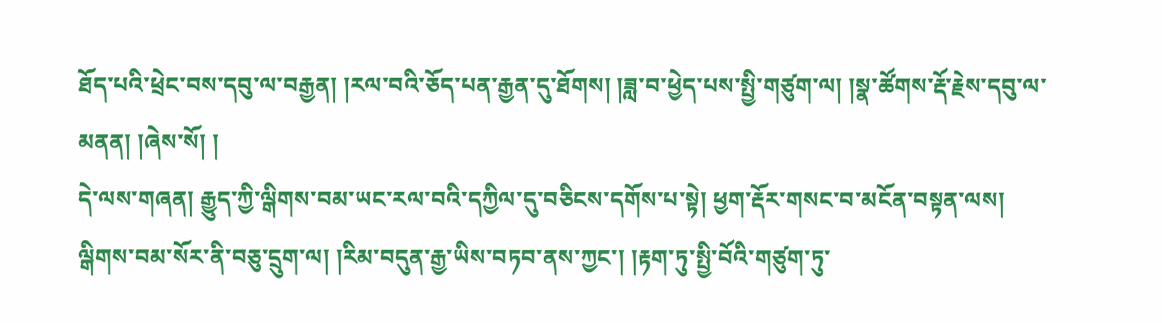ཐོད་པའི་ཕྲེང་བས་དབུ་ལ་བརྒྱན། །རལ་བའི་ཅོད་པན་རྒྱན་དུ་ཐོགས། །ཟླ་བ་ཕྱེད་པས་སྤྱི་གཙུག་ལ། །སྣ་ཚོགས་རྡོ་རྗེས་དབུ་ལ་མནན། །ཞེས་སོ། །
དེ་ལས་གཞན། རྒྱུད་ཀྱི་ལྒིགས་བམ་ཡང་རལ་བའི་དཀྱིལ་དུ་བཅིངས་དགོས་པ་སྟེ། ཕྱག་རྡོར་གསང་བ་མངོན་བསྟན་ལས། ལྒིགས་བམ་སོར་ནི་བཅུ་དྲུག་ལ། །རིམ་བདུན་རྒྱ་ཡིས་བཏབ་ནས་ཀྱང་། །རྟག་ཏུ་སྤྱི་བོའི་གཙུག་ཏུ་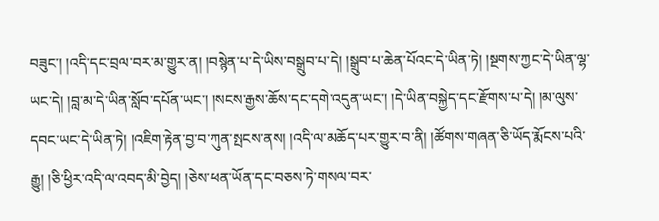བཟུང་། །འདི་དང་བྲལ་བར་མ་གྱུར་ན། །བསྙེན་པ་དེ་ཡིས་བསྒྲུབ་པ་དེ། །སྒྲུབ་པ་ཆེན་པོའང་དེ་ཡིན་ཏེ། །སྔགས་ཀྱང་དེ་ཡིན་ལྷ་ཡང་དེ། །བླ་མ་དེ་ཡིན་སློབ་དཔོན་ཡང་། །སངས་རྒྱས་ཆོས་དང་དགེ་འདུན་ཡང་། །དེ་ཡིན་བསྐྱེད་དང་རྫོགས་པ་དེ། །མ་ལུས་དབང་ཡང་དེ་ཡིན་ཏེ། །འཇིག་རྟེན་བྱ་བ་ཀུན་སྤངས་ནས། །འདི་ལ་མཆོད་པར་གྱུར་བ་ནི། །ཚོགས་གཞན་ཅི་ཡོད་རྨོངས་པའི་རྒྱུ། །ཅི་ཕྱིར་འདི་ལ་འབད་མི་བྱེད། །ཅེས་ཕན་ཡོན་དང་བཅས་ཏེ་གསལ་བར་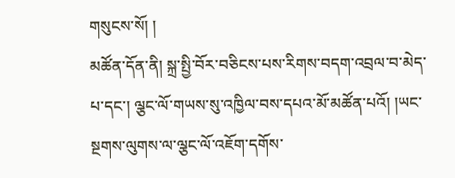གསུངས་སོ། །
མཚོན་དོན་ནི། སྐྲ་སྤྱི་བོར་བཅིངས་པས་རིགས་བདག་འབྲལ་བ་མེད་པ་དང་། ལྕང་ལོ་གཡས་སུ་འཁྱིལ་བས་དཔའ་མོ་མཚོན་པའོ། །ཡང་སྔགས་ལུགས་ལ་ལྕང་ལོ་འཇོག་དགོས་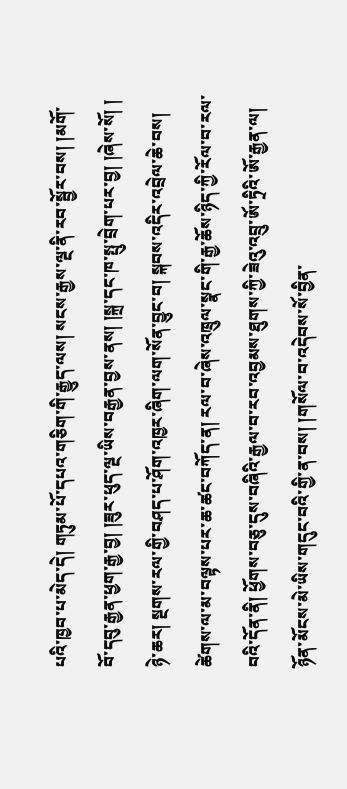པའི་ཁྱབ་པ་མེད་དེ། གཏུམ་པོ་དཔའ་གཅིག་གི་རྒྱུད་ལས། སངས་རྒྱས་ལྔ་ནི་རབ་སྦྱོར་བས། །མགོ་བོ་དབུ་རྒྱན་ཕྱག་རྒྱ་བྱ། །ཟུར་ཕུད་ལྔ་ཡིས་བརྒྱན་བྱས་ནས། །སྐྲ་དང་ཁ་སྤུ་བྲེག་པར་བྱ། །ཞེས་སོ། །
ཉེ་ཆར། སྔགས་རལ་གྱི་བཤད་པ་ཤོག་འཁྱར་ཞིག་ལག་སོན་བྱུང་བ། སྐབས་འདིར་འབྲེལ་ཆེ་བས། ཚེགས་ལ་མ་བལྟས་པར་ཆ་ཚང་བཀོད་ན། རལ་བ་ཞེས་འཁྲུལ་སྣང་གི་རྒྱ་ཆོས་ཉིད་ཀྱི་རོལ་བ་རལ་བའི་དོན་ནི། ཕྱོགས་བཅུ་དུས་བཞིའི་རྒྱལ་བ་རབ་འབྱམས་ཐུགས་ཀྱི་ཟེའུ་འབྲུ་ཨོ་ཏྲིའི་ཨོ་རྒྱན་ལ། ཉོན་མོངས་མེ་ཡིས་གདུང་བའི་གྱི་ན་བས། །གསོལ་བ་འདེབས་སོ་བྱིན་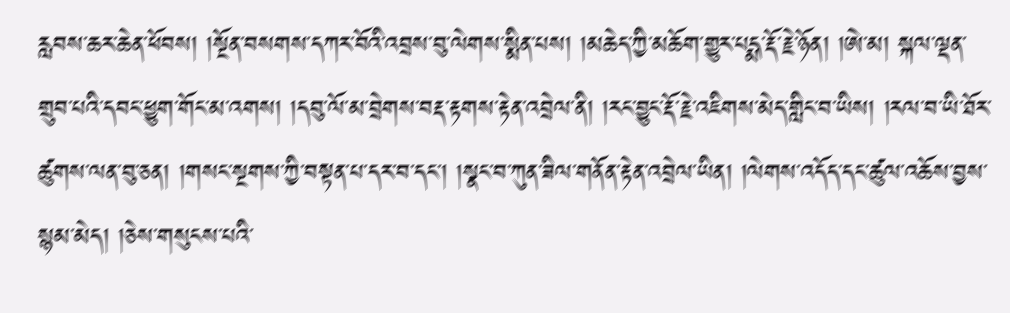རླབས་ཆར་ཆེན་ཕོབས། །སྔོན་བསགས་དཀར་བོའི་འབྲས་བུ་ལེགས་སྨིན་པས། །མཆེད་ཀྱི་མཆོག་གྱུར་པདྨ་རྡོ་རྗེ་ཉོན། །ཨེ་མ། སྐལ་ལྡན་གྲུབ་པའི་དབང་ཕྱུག་གོང་མ་འགས། །དབུ་ལོ་མ་བྲེགས་བརྡ་རྟགས་རྟེན་འབྲེལ་ནི། །རང་བྱུང་རྡོ་རྗེ་འཇིགས་མེད་གླིང་བ་ཡིས། །རལ་བ་ཡི་ཐོར་ཚུགས་ལན་བུ་ཅན། །གསང་སྔགས་ཀྱི་བསྟན་པ་དར་བ་དང་། །སྣང་བ་ཀུན་ཟིལ་གནོན་རྟེན་འབྲེལ་ཡིན། །ལེགས་འདོད་དང་ཚུལ་འཆོས་བྱས་སྙམ་མེད། །ཅེས་གསུངས་པའི་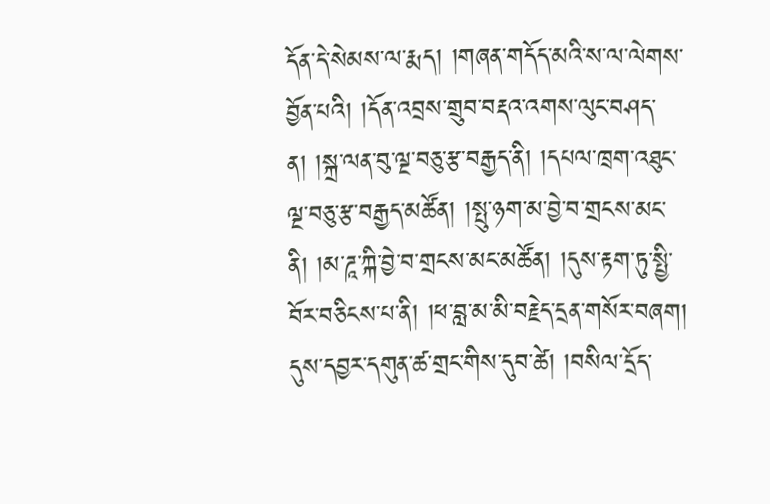དོན་དེ་སེམས་ལ་རྨད། །གཞན་གདོད་མའི་ས་ལ་ལེགས་བྱོན་པའི། །དོན་འབྲས་གྲུབ་བརྡའ་འགས་ལུང་བཤད་ན། །སྐྲ་ལན་བུ་ལྔ་བཅུ་རྩ་བརྒྱད་ནི། །དཔལ་ཁྲག་འཐུང་ལྔ་བཅུ་རྩ་བརྒྱད་མཚོན། །སྤུ་ཉག་མ་བྱེ་བ་གྲངས་མང་ནི། །མ་ཌཱ་ཀྐི་བྱེ་བ་གྲངས་མང་མཚོན། །དུས་རྟག་ཏུ་སྤྱི་བོར་བཅིངས་པ་ནི། །ཕ་བླ་མ་མི་བརྗེད་དྲན་གསོར་བཞག། དུས་དབྱར་དགུན་ཚ་གྲང་གིས་དུབ་ཚེ། །བསིལ་དྲོད་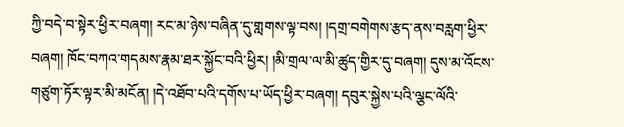ཀྱི་བདེ་བ་སྟེར་ཕྱིར་བཞག། རང་མ་ཉེས་བཞིན་དུ་གླགས་ལྟ་བས། །དགྲ་བགེགས་རྩད་ནས་བརླག་ཕྱིར་བཞག། ཁོང་བཀའ་གདམས་རྣམ་ཐར་སྐྱོང་བའི་ཕྱིར། །མི་གྲལ་ལ་མི་ཚུད་གྱིར་དུ་བཞག། དུས་མ་འོངས་གཙུག་ཏོར་ལྟར་མི་མངོན། །དེ་འཐོབ་པའི་དགོས་པ་ཡོད་ཕྱིར་བཞག། དབུར་སྐྱེས་པའི་ལྕང་ལོའི་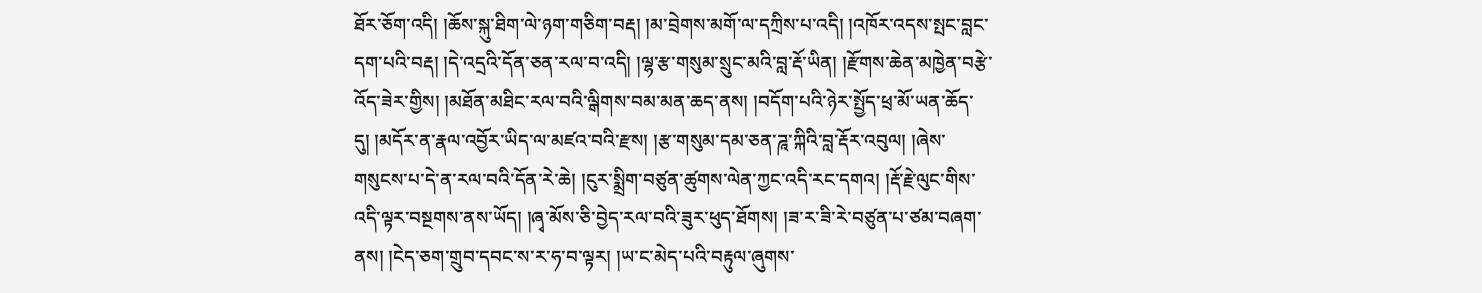ཐོར་ཅོག་འདི། །ཆོས་སྐུ་ཐིག་ལེ་ཉག་གཅིག་བརྡ། །མ་བྲེགས་མགོ་ལ་དཀྲིས་པ་འདི། །འཁོར་འདས་སྤང་བླང་དག་པའི་བརྡ། །དེ་འདྲའི་དོན་ཅན་རལ་བ་འདི། །ལྷ་རྩ་གསུམ་སྲུང་མའི་བླ་རྡོ་ཡིན། །རྫོགས་ཆེན་མཁྱེན་བརྩེ་འོད་ཟེར་གྱིས། །མཐོན་མཐིང་རལ་བའི་ལྒིགས་བམ་མན་ཆད་ནས། །བདོག་པའི་ཉེར་སྤྱོད་ཕྲ་མོ་ཡན་ཆོད་དུ། །མདོར་ན་རྣལ་འབྱོར་ཡིད་ལ་མཛའ་བའི་རྫས། །རྩ་གསུམ་དམ་ཅན་ཌཱ་ཀྐིའི་བླ་རྡོར་འབུལ། །ཞེས་གསུངས་པ་དེ་ན་རལ་བའི་དོན་རེ་ཆེ། །ངུར་སྨྲིག་བཙུན་ཚུགས་ལེན་ཀྱང་འདི་རང་དགའ། །རྡོ་རྗེ་ལུང་གིས་འདི་ལྟར་བསྔགས་ནས་ཡོད། །ཞྭ་མོས་ཅི་བྱེད་རལ་བའི་ཟུར་ཕུད་ཐོགས། །ཟ་ར་ཟི་རེ་བཙུན་པ་ཙམ་བཞག་ནས། །ངེད་ཅག་གྲུབ་དབང་ས་ར་ཧ་བ་ལྟར། །ཡ་ང་མེད་པའི་བརྟུལ་ཞུགས་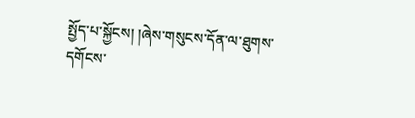སྤྱོད་པ་སྐྱོངས། །ཞེས་གསུངས་དོན་ལ་ཐུགས་དགོངས་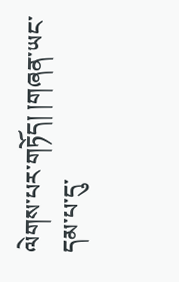ལེགས་པར་གཏོད། །གཞན་ཡང་དམ་པ་དུ་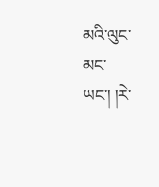མའི་ལུང་མང་ཡང་། །རེ་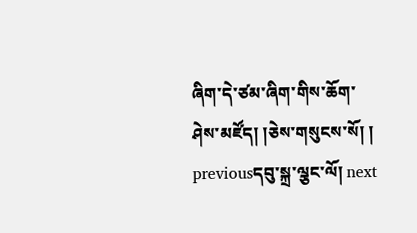ཞིག་དེ་ཙམ་ཞིག་གིས་ཆོག་ཤེས་མཛོད། །ཅེས་གསུངས་སོ། །
previousདབུ་སྐྲ་ལྕང་ལོ། next